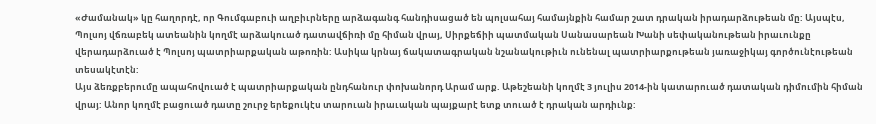«Ժամանակ» կը հաղորդէ, որ Գումգաբուի աղբիւրները արձագանգ հանդիսացած են պոլսահայ համայնքին համար շատ դրական իրադարձութեան մը: Այսպէս, Պոլսոյ վճռաբեկ ատեանին կողմէ արձակուած դատավճիռի մը հիման վրայ, Սիրքեճիի պատմական Սանասարեան Խանի սեփականութեան իրաւունքը վերադարձուած է Պոլսոյ պատրիարքական աթոռին: Ասիկա կրնայ ճակատագրական նշանակութիւն ունենալ պատրիարքութեան յառաջիկայ գործունէութեան տեսակէտէն:
Այս ձեռքբերումը ապահովուած է պատրիարքական ընդհանուր փոխանորդ Արամ արք. Աթեշեանի կողմէ 3 յուլիս 2014-ին կատարուած դատական դիմումին հիման վրայ: Անոր կողմէ բացուած դատը շուրջ երեքուկէս տարուան իրաւական պայքարէ ետք տուած է դրական արդիւնք: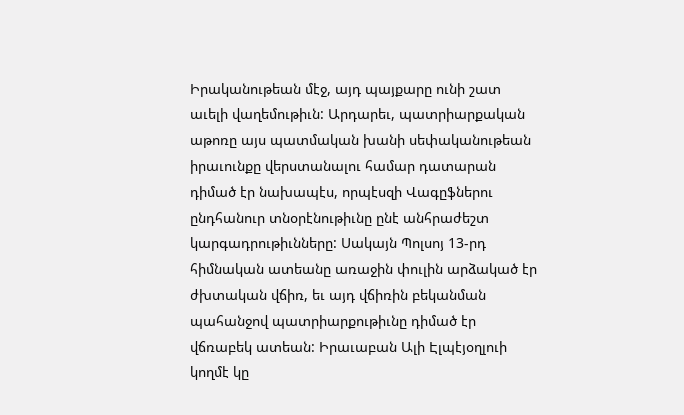Իրականութեան մէջ, այդ պայքարը ունի շատ աւելի վաղեմութիւն: Արդարեւ, պատրիարքական աթոռը այս պատմական խանի սեփականութեան իրաւունքը վերստանալու համար դատարան դիմած էր նախապէս, որպէսզի Վագըֆներու ընդհանուր տնօրէնութիւնը ընէ անհրաժեշտ կարգադրութիւնները: Սակայն Պոլսոյ 13-րդ հիմնական ատեանը առաջին փուլին արձակած էր ժխտական վճիռ, եւ այդ վճիռին բեկանման պահանջով պատրիարքութիւնը դիմած էր վճռաբեկ ատեան: Իրաւաբան Ալի Էլպէյօղլուի կողմէ կը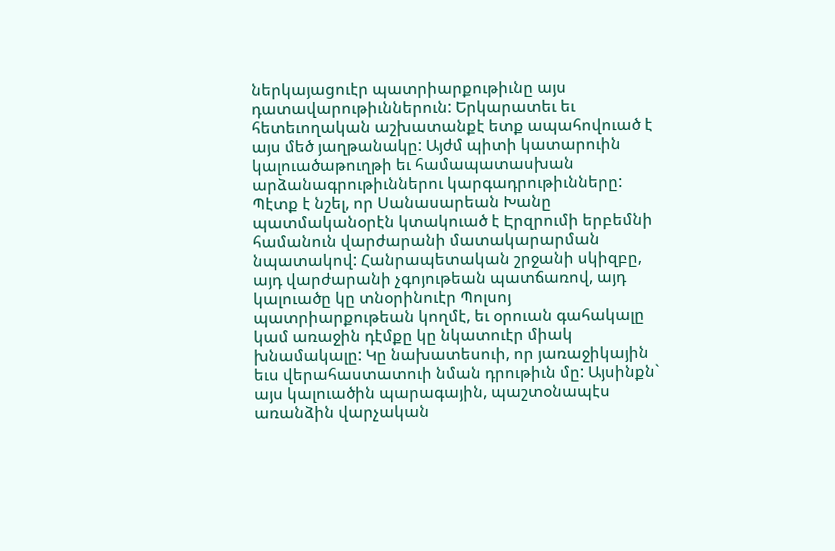ներկայացուէր պատրիարքութիւնը այս դատավարութիւններուն: Երկարատեւ եւ հետեւողական աշխատանքէ ետք ապահովուած է այս մեծ յաղթանակը: Այժմ պիտի կատարուին կալուածաթուղթի եւ համապատասխան արձանագրութիւններու կարգադրութիւնները:
Պէտք է նշել, որ Սանասարեան Խանը պատմականօրէն կտակուած է Էրզրումի երբեմնի համանուն վարժարանի մատակարարման նպատակով: Հանրապետական շրջանի սկիզբը, այդ վարժարանի չգոյութեան պատճառով, այդ կալուածը կը տնօրինուէր Պոլսոյ պատրիարքութեան կողմէ, եւ օրուան գահակալը կամ առաջին դէմքը կը նկատուէր միակ խնամակալը: Կը նախատեսուի, որ յառաջիկային եւս վերահաստատուի նման դրութիւն մը: Այսինքն` այս կալուածին պարագային, պաշտօնապէս առանձին վարչական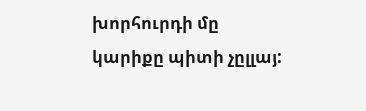խորհուրդի մը կարիքը պիտի չըլլայ: